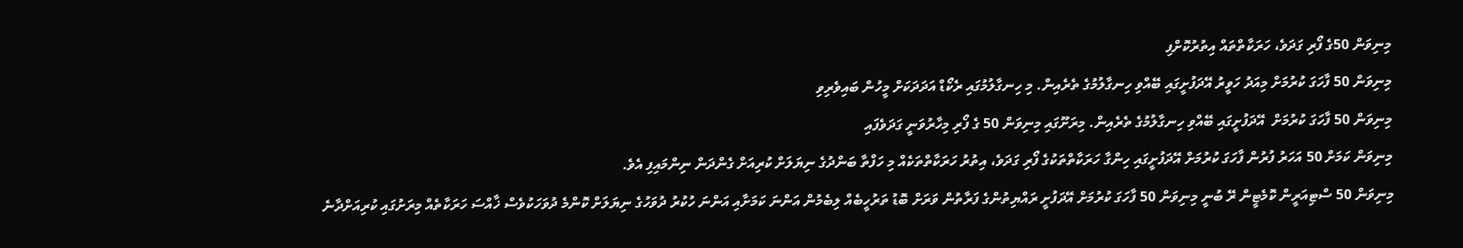މިނިވަން 50ގެ ފޯރި ގަދަވެ، ހަރަކާތްތައް އިތުރުކޮށްފި
މިނިވަން 50 ފާހަގަ ކުރުމަށް މިއަދު ހަވީރު އޭދަފުށީގައި ބޭއްވި ހިނގާލުމުގެ ތެރެއިން. މި ހިނގާލުމުގައި ރެކޯޑް އަދަދަކަށް މީހުން ބައިވެރިވި
މިނިވަން 50 ފާހަގަ ކުރުމަށް  އޭދަފުށީގައި ބޭއްވި ހިނގާލުމުގެ ތެރެއިން. މިރަށޫގައި މިނިވަން 50 ގެ ފޯރި މިހާރުވަނީ ގަދަވެފައި
މިނިވަން ކަމަށް 50 އަހަރު ފުރުން ފާހަގަ ކުރުމަށް އޭދަފުށީގައި ހިންގާ ހަރަކާތްތަކުގެ ފޯރި ގަދަވެ، އިތުރު ހަރަކާތްތަކެއް މި ހަފްތާ ބަންދުގެ ނިޔަލަށް ކުރިއަށް ގެންދަން ނިންމައިފި އެވެ.
މިނިވަން 50 ސްޓިއަރީން ކޮމެޓީން ރޭ ބުނީ މިނިވަން 50 ފާހަގަ ކުރުމަށް އޭދަފުށީ ރައްޔިތުންގެ ފަރާތުން ވަރަށް ބޮޑު ތަރުހީބެއް ލިބެމުން އަންނަ ކަމަށާއި އަންނަ ހުކުރު ދުވަހުގެ ނިޔަލަށް ކޮންމެ ދުވަހަކުވެސް ޚާއްސަ ހަރަކާތެއް މިރަށުގައި ކުރިއަށްދާނެ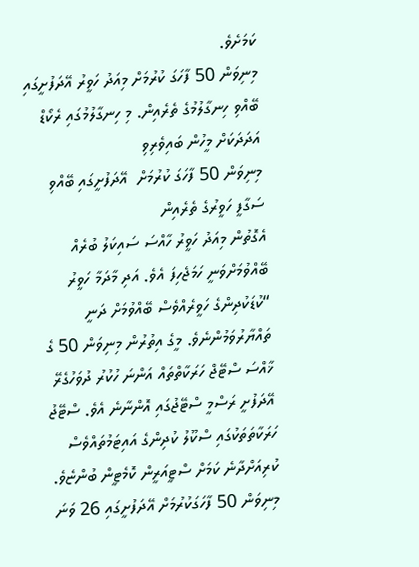ކަމަށެވެ.
މިނިވަން 50 ފާހަގަ ކުރުމަށް މިއަދު ހަވީރު އޭދަފުށީގައި ބޭއްވި ހިނގާލުމުގެ ތެރެއިން. މި ހިނގާލުމުގައި ރެކޯޑް އަދަދަކަށް މީހުން ބައިވެރިވި
މިނިވަން 50 ފާހަގަ ކުރުމަށް  އޭދަފުށީގައި ބޭއްވި ސަގާފީ ހަވީރުގެ ތެރެއިން
އެގޮތުން މިއަދު ހަވީރު ހާއްސަ ސައިކަލު ބުރެއް ބޭއްވުމަށްވަނީ ހަމަޖެހިފަ އެވެ. އަދި މާދަމާ ހަވީރު “ކުޑަކުދިންގެ ހަވީރެއްވެސް ބޭއްވުމަށް ދަނީ ތައްޔާރުވަމުންނެވެ. މީގެ އިތުރުން މިނިވަން 50 ގެ ޚާއްސަ ސްޓޭޖް ހަރަކާތްތައް އަންނަ ހުކުރު ދުވަހުގެރޭ އޭދަފުށީ ރަސްމީ ސްޓޭޖުގައި އޮންނާނެ އެވެ. ސްޓޭޖު ހަރަކާތަތަކުގައި ސްކޫލު ކުދިންގެ އައިޓަމުތައްވެސް ކުރިއަށްދާނެ ކަމަށް ސްޓީއަރީން ކޮމެޓީން ބުންޏެވެ.
މިނިވަން 50 ފާހަގަކުރުމަށް އޭދަފުށީގައި 26 ވަނަ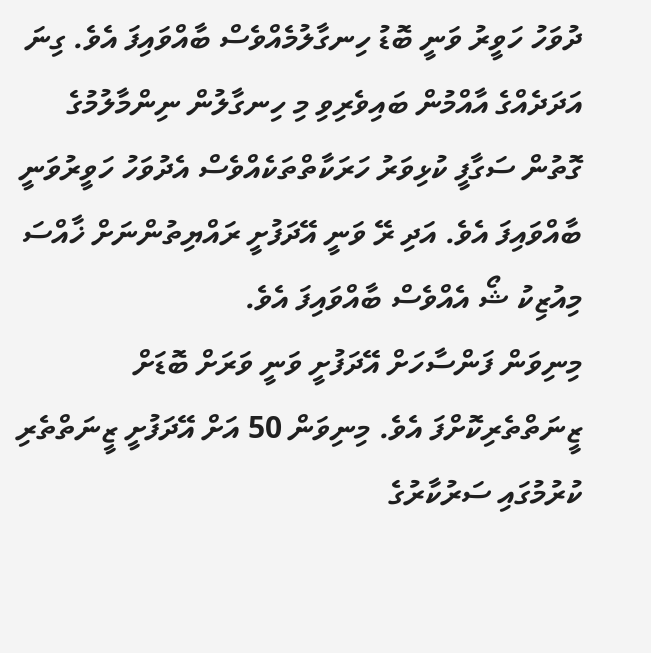ދުވަހު ހަވީރު ވަނީ ބޮޑު ހިނގާލުމެއްވެސް ބާއްވައިފަ އެވެ. ގިނަ އަދަދެއްގެ އާއްމުން ބައިވެރިވި މި ހިނގާލުން ނިންމާލުމުގެ ގޮތުން ސަގާފީ ކުޅިވަރު ހަރަކާތްތަކެއްވެސް އެދުވަހު ހަވީރުވަނީ ބާއްވައިފަ އެވެ. އަދި ރޭ ވަނީ އޭދަފުށީ ރައްޔިތުންނަށް ޚާއްސަ މިއުޒިކު ޝޯ އެއްވެސް ބާއްވައިފަ އެވެ.
މިނިވަން ފަންސާހަށް އޭދަފުށީ ވަނީ ވަރަށް ބޮޑަށް ޒީނަތްތެރިކޮށްފަ އެވެ. މިނިވަން 50 އަށް އޭދަފުށީ ޒީނަތްތެރި ކުރުމުގައި ސަރުކާރުގެ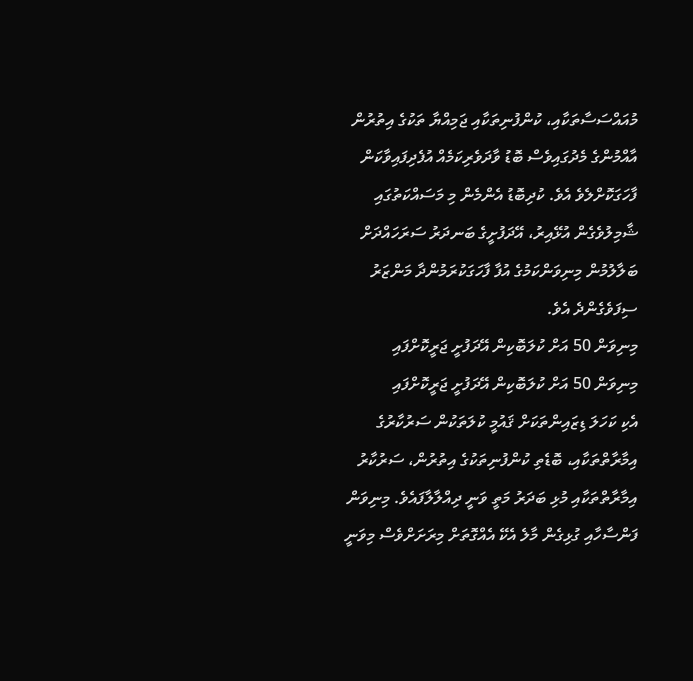މުއައްސަސާތަކާއި، ކުންފުނިތަކާއި ޖަމިއްޔާ ތަކުގެ އިތުރުން އާއްމުންގެ މެދުގައިވެސް ބޮޑު ވާދަވެރިކަމެއް އުފެދިފައިވާކަން ފާހަގަކޮށްލެވެ އެވެ. ކުދިބޮޑު އެންމެން މި މަސައްކަތުގައި ޝާމިލުވެގެން އުޅޭއިރު، އޭދަފުށީގެ ބަނދަރު ސަރަހައްދަށް ބަލާލުމުން މިނިވަންކަމުގެ އުފާ ފާހަގަކުރަމުންދާ މަންޒަރު ސިފަވެގެންދެ އެވެ.
މިނިވަން 50 އަށް ކުލަބޮކިން އޭދަފުށީ ޖަރީކޮށްފައި
މިނިވަން 50 އަށް ކުލަބޮކިން އޭދަފުށީ ޖަރީކޮށްފައި
އެކި ކަހަލަ ޑިޒައިންތަކަށް ޤައުމީ ކުލަތަކުން ސަރުކާރުގެ އިމާރާތްތަކާއި، ބޮޑެތި ކުންފުނިތަކުގެ އިތުރުން، ސަރުކާރު އިމާރާތްތަކާއި މުޅި ބަދަރު މަތީ ވަނީ ދިއްލާލާފައެވެ. މިނިވަން ފަންސާހާއި ގުޅިގެން މާލެ އެކޭ އެއްގޮތަށް މިރަށަށްވެސް މިވަނީ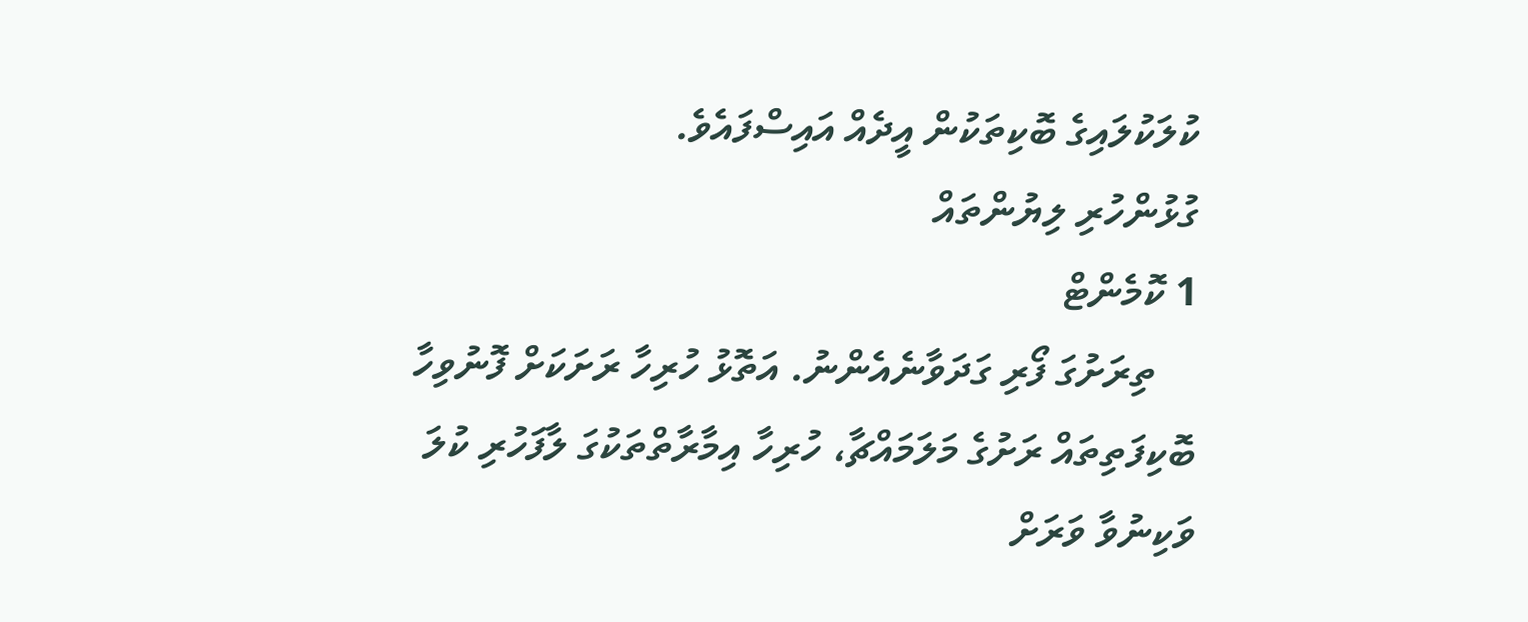ކުލަކުލައިގެ ބޮކިތަކުން އީދެއް އައިސްފައެވެ.
ގުޅުންހުރި ލިޔުންތައް
1 ކޮމެންޓް
    ތިރަށުގަ ފޯރި ގަދަވާނެއެންނު. އަތޮޅު ހުރިހާ ރަށަކަށް ފޮނުވިހާ ބޮކިފަތިތައް ރަށުގެ މަލަމައްޗާ، ހުރިހާ އިމާރާތްތަކުގަ ލާފަހުރި ކުލަ ވަކިނުވާ ވަރަށް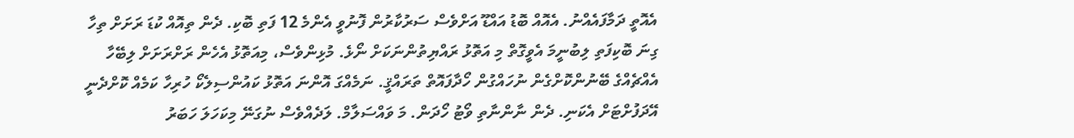އެއޮތީ ދަމާފައެއްނު. އެއޮއް ބޮޑު އައްޑޫ އަށްވެސް ސަރުކާރުން ފޮނުވީ އެންމެ 12 ފަތި ބޮކި. ދެން ތިއޮއް ކުޑަ ރަށަށް ތިހާ ގިނަ ބޮކިފަތި ލިބުނީމަ އެވީގޮތް މި އަތޮޅު ރައްޔިތުންނަކަށް ނޯޅެ. މުޅިންވެސް، މިއަތޮޅު އެހެން ރަށްރަށަށް ލިބޭހާ އެއްޗެއްގެ ބޭނުންކޮށްގެން ނުހައްގުން ހޯދާފައޮތް ތަރައްޤީ. ނަމެއްގަ އޮންނަ އަތޮޅު ކައުންސިލެކޯ ހުރިހާ ކަމެއް ކޮށްދެނީ އޭދަފުށްޓަށް އެކަނި. ދެން ނާންނާތި ވޯޓު ހޯދަން. މަ ވައްސަލާމް. ލަދެއްވެސް ނުގަނޭ މިކަހަލަ ހަބަރު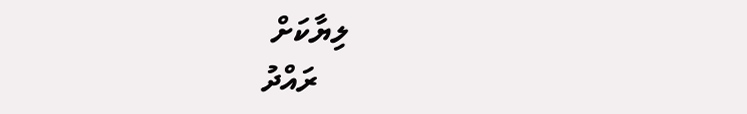ލިޔާކަށް
    ރައްދު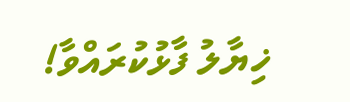ޚިޔާލު ފާޅުކުރައްވާ!